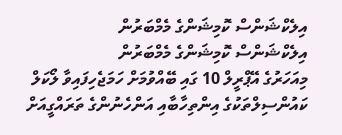އިލެކްޝަންސް ކޮމިޝަންގެ މެމްބަރުން
އިލެކްޝަންސް ކޮމިޝަންގެ މެމްބަރުން
މިއަހަރުގެ އޭޕްރީލް 10 ގައި ބޭއްވުމަށް ހަމަޖެހިފައިވާ ލޯކަލް ކައުންސިލްތަކުގެ އިންތިހާބާއި އަންހެނުންގެ ތަރައްގީއަށް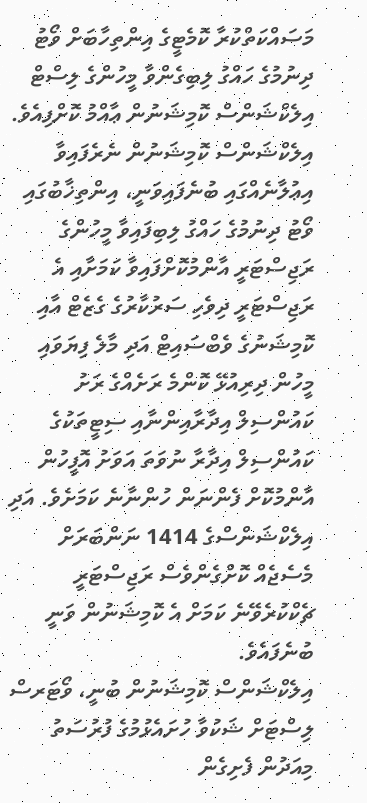މަސައްކަތްކުރާ ކޮމެޓީގެ އިންތިހާބަށް ވޯޓު ދިނުމުގެ ހައްގު ލިބިގެންވާ މީހުންގެ ލިސްޓް އިލެކްޝަންސް ކޮމިޝަނުން ޢާއްމު ކޮށްފިއެވެ.
އިލެކްޝަންސް ކޮމިޝަނުން ނެރެފައިވާ އިޢުލާނެއްގައި ބުނެފައިވަނީ، އިންތިޚާބުގައި ވޯޓު ދިނުމުގެ ހައްގު ލިބިފައިވާ މީހުންގެ ރަޖިސްޓަރީ އާންމުކޮށްފައިވާ ކަމަށާއި އެ ރަޖިސްޓަރީ ދިވެހި ސަރުކާރުގެ ގެޒެޓް އާއި ކޮމިޝަނުގެ ވެބްސައިޓް އަދި މާލެ ފިޔަވައި މީހުން ދިރިއުޅޭ ކޮންމެ ރަށެއްގެ ރަށު ކައުންސިލް އިދާރާއިންނާއި ސިޓީތަކުގެ ކައުންސިލް އިދާރާ ނުވަތަ އަވަށު އޮފީހުން އާންމުކޮށް ފެންނަން ހުންނާނެ ކަމަށެވެ. އަދި އިލެކްޝަންސްގެ 1414 ނަންބަރަށް މެސެޖެއް ކޮށްގެންވެސް ރަޖިސްޓަރީ ޗެކްކުރެވޭނެ ކަމަށް އެ ކޮމިޝަނުން ވަނީ ބުނެފައެވެ.
އިލެކްޝަންސް ކޮމިޝަނުން ބުނީ، ވޯޓަރސް ލިސްޓަށް ޝަކުވާ ހުށައެޅުމުގެ ފުރުސަތު މިއަދުން ފެށިގެން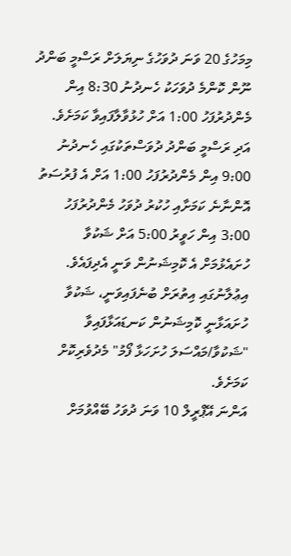މިމަހުގެ 20 ވަނަ ދުވަހުގެ ނިޔަލަށް ރަސްމީ ބަންދު ނޫން ކޮންމެ ދުވަހަކު ހެނދުނު 8:30 އިން މެންދުރުފަހު 1:00 އަށް ހުޅުވާލާފައިވާ ކަމަށެވެ. އަދި ރަސްމީ ބަންދު ދުވަސްތަކުގައި ހެނދުނު 9:00 އިން މެންދުރުފަހު 1:00 އަށް އެ ފުރުސަތު އޮންނާނެ ކަމަށާއި ހުކުރު ދުވަހު މެންދުރުފަހު 3:00 އިން ހަވީރު 5:00 އަށް ޝަކުވާ ހުށައެޅުމަށް އެ ކޮމިޝަނުން ވަނީ އެދިފައެވެ.
އިޢުލާނުގައި އިތުރަށް ބުނެފައިވަނީ، ޝަކުވާ ހުށައަޅާނީ ކޮމިޝަނުން ކަނޑައަޅާފައިވާ "ޝަކުވާ/މައްސަލަ ހުށަހަޅާ ފޯމު" މެދުވެރިކޮށް ކަމަށެވެ.
އަންނަ އޭޕްރީލް 10 ވަނަ ދުވަހު ބޭއްވުމަށް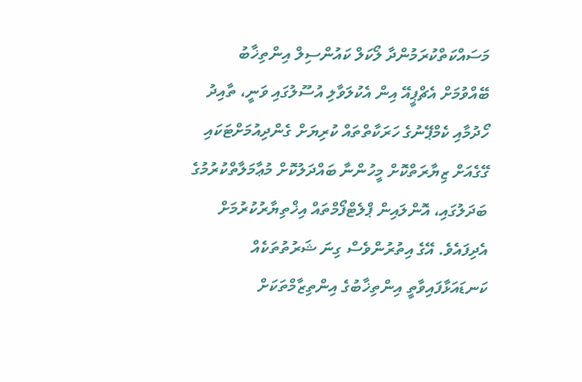މަސައްކަތްކުރަމުންދާ ލޯކަލް ކައުންސިލް އިންތިޚާބު ބޭއްވުމަށް އެޗްޕީއޭ އިން އެކުލަވާލި އުސޫލުގައި ވަނީ، ތާއިދު ހޯދުމާއި ކެމްޕޭނުގެ ހަރަކާތްތައް ކުރިޔަށް ގެންދިއުމަށްޓަކައި ގޭގެއަށް ޒިޔާރަތްކޮށް މީހުންނާ ބައްދަލުކޮށް މުޢާމަލާތްކުރުމުގެ ބަދަލުގައި، އޮންލައިން ޕްލެޓްފޯމްތައް އިޚްތިޔާރުކުރުމަށް އެދިފައެވެ. އޭގެ އިތުރުންވެސް ގިނަ ޝަރުތުތަކެއް ކަނޑައަޅާފައިވާތީ އިންތިޚާބުގެ އިންތިޒާމްތަކަށް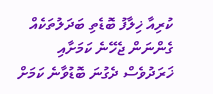ކުރިއާ ޚިލާފު ބޮޑެތި ބަދަލުތަކެއް ގެންނަން ޖެހޭނެ ކަމަށާއި ޚަރަދުވެސް ދެގުނަ ބޮޑުވާނެ ކަމަށް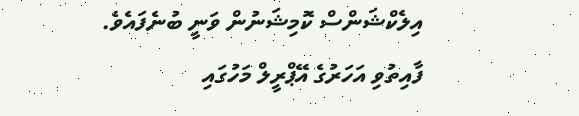އިލެކްޝަންސް ކޮމިޝަނުން ވަނީ ބުނެފައެވެ.
ފާއިތުވި އަހަރުގެ އޭޕްރީލް މަހުގައި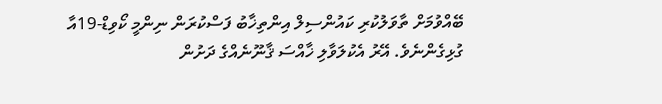ބޭއްވުމަށް ތާވަލުކުރި ކައުންސިލް އިންތިޚާބު ފަސްކުރަން ނިންމީ ކޯވިޑް-19އާ ގުޅިގެންނެވެ. އޭރު އެކުލަވާލި ޚާއްސަ ޤާނޫނެއްގެ ދަށުން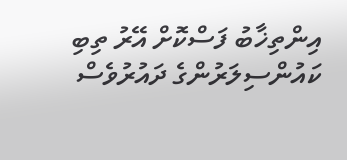އިންތިޚާބު ފަސްކޮށް އޭރު ތިބި ކައުންސިލަރުންގެ ދައުރުވެސް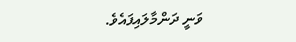ވަނީ ދަންމާލައިފައެވެ.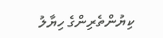ކިޔުންތެރިންގެ ހިޔާލު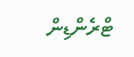ޓްރެންޑިން